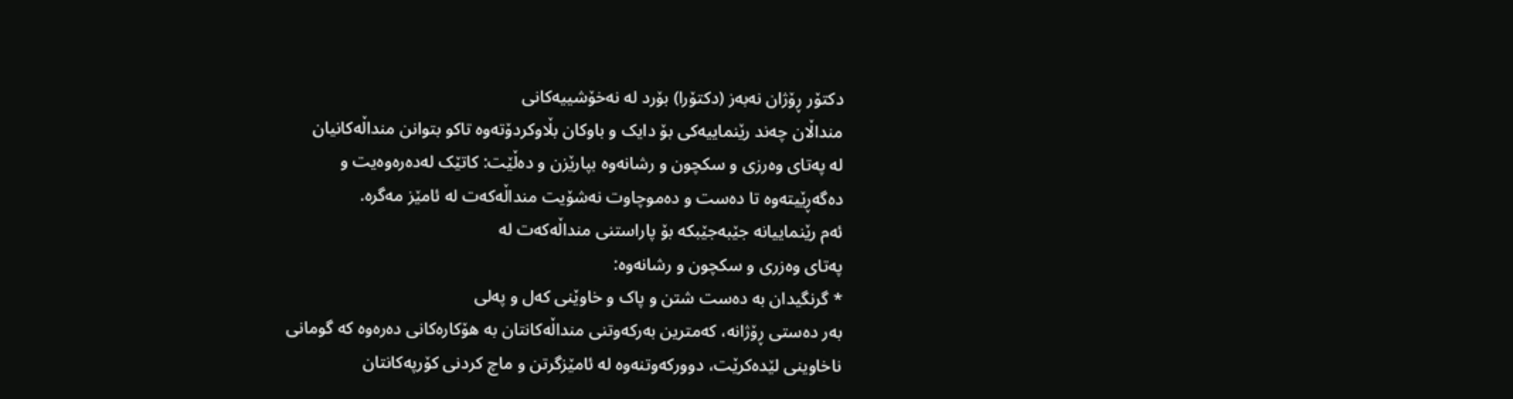دکتۆر ڕۆژان نەبەز (دکتۆرا) بۆرد لە نەخۆشییەکانی
منداڵان چەند رێنماییەکی بۆ دایک و باوکان بڵاوکردۆتەوە تاکو بتوانن منداڵەکانیان
لە پەتای وەرزی و سکچون و رشانەوە بپارێزن و دەڵێت: کاتێک لەدەرەوەیت و
دەگەڕێیتەوە تا دەست و دەموچاوت نەشۆیت منداڵەکەت لە ئامێز مەگرە.
ئەم رێنماییانە جێبەجێبکە بۆ پاراستنی منداڵەکەت لە
پەتای وەزری و سکچون و رشانەوە:
* گرنگیدان بە دەست شتن و پاک و خاوێنی کەل و پەلی
بەر دەستی ڕۆژانە، کەمترین بەرکەوتنی منداڵەکانتان بە هۆکارەکانی دەرەوە کە گومانی
ناخاوینی لێدەکرێت، دوورکەوتنەوە لە ئامێزگرتن و ماچ کردنی کۆرپەکانتان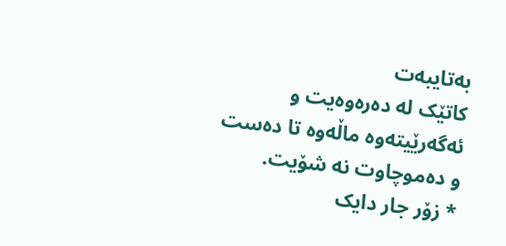بەتایبەت
کاتێک لە دەرەوەیت و ئەگەرێیتەوە ماڵەوە تا دەست و دەموچاوت نە شۆیت.
* زۆر جار دایک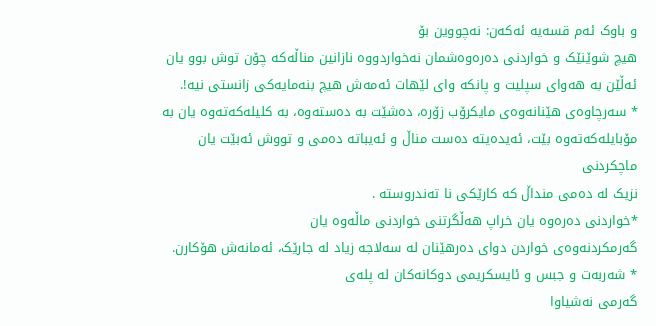و باوک ئەم قسەیە ئەکەن: نەچووین بۆ
هیچ شوێنێک و خواردنی دەرەوەشمان نەخواردووە نازانین مناڵەکە چۆن توش بوو یان
ئەڵێن بە هەوای سپلیت و پانکە وای لێهات ئەمەش هیچ بنەمایەکی زانستی نیە!.
* سەرچاوەی هێنانەوەی مایکرۆب زۆرە، دەشێت بە دەستەوە، بە کلیلەکەتەوە یان بە
مۆبایلەکەتەوە بێت، ئەیدەیتە دەست مناڵ و ئەیباتە دەمی و تووش ئەبێت یان ماچکردنی
نزیک لە دەمی منداڵ کە کارێکی نا تەندروستە .
*خواردنی دەرەوە یان خراپ هەڵگرتنی خواردنی ماڵەوە یان
گەرمکردنەوەی خواردن دوای دەرهێنان لە سەلاجە زیاد لە جارێک، ئەمانەش هۆکارن.
* شەربەت و جبس و ئایسکریمی دوکانەکان لە پلەی
گەرمی نەشیاوا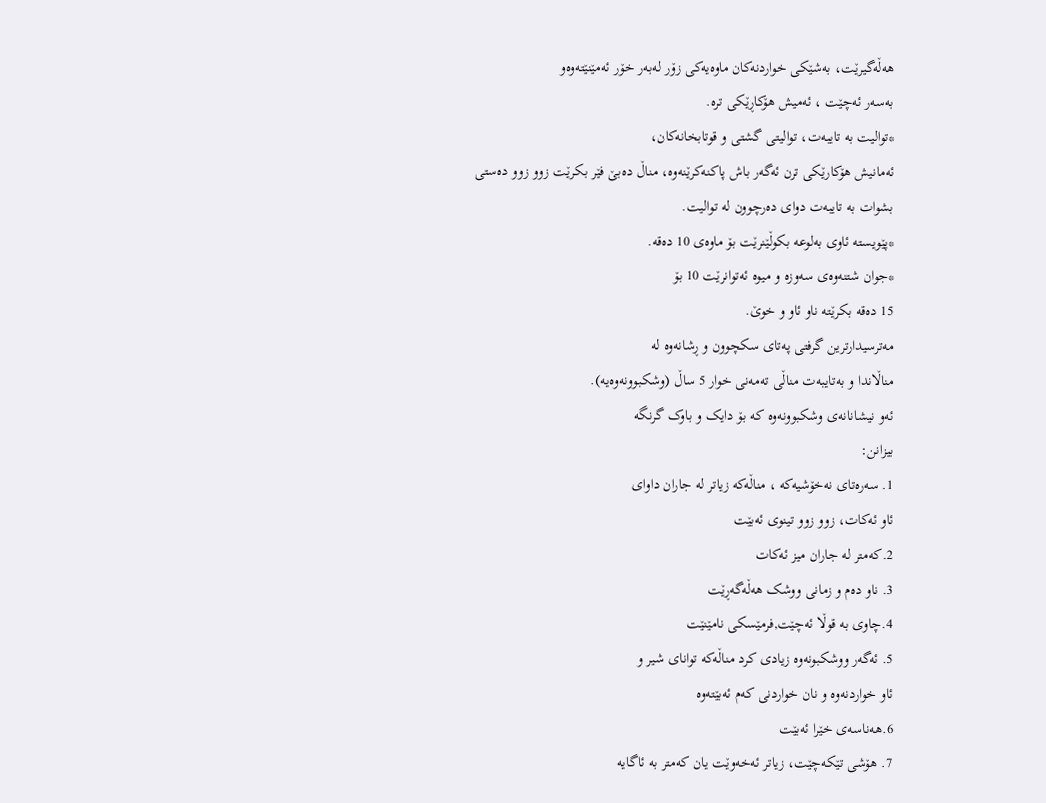هەڵەگیرێت، بەشێکی خواردنەکان ماوەیەکی زۆر لەبەر خۆر ئەمێنێتەوەو
بەسەر ئەچێت ، ئەمیش هۆکاڕێکی ترە.
*توالیت بە تایبەت، توالیتی گشتی و قوتابخانەکان،
ئەمانیش هۆکارێکی ترن ئەگەر باش پاکنەکرێنەوە، مناڵ دەبێ فێر بکرێت زوو زوو دەستی
بشوات بە تایبەت دوای دەرچوون لە توالیت.
*پێویستە ئاوی بەلوعە بکوڵێنرێت بۆ ماوەی 10 دەقە.
*جوان شتنەوەی سەوزە و میوە ئەتوانرێت 10 بۆ
15 دەقە بکرێتە ناو ئاو و خوێ.
مەترسیدارترین گرفتی پەتای سکچوون و ڕشانەوە لە
مناڵاندا و بەتایبەت مناڵی تەمەنی خوار 5 ساڵ (وشکبوونەوەیە).
ئەو نیشانانەی وشکبوونەوە کە بۆ دایک و باوک گرنگە
بیزانن:
1. سەرەتای نەخۆشیەکە ، مناڵەکە زیاتر لە جاران داوای
ئاو ئەکات، زوو زوو تینوی ئەبێت
2.کەمتر لە جاران میز ئەکات
3. ناو دەم و زمانی ووشک هەڵەگەڕێت
4.چاوی بە قوڵا ئەچێت,فرمێسکی نامێنێت
5. ئەگەر ووشکبونەوە زیادی کرد مناڵەکە توانای شیر و
ئاو خواردنەوە و نان خواردنی کەم ئەبێتەوە
6.هەناسەی خێرا ئەبێت
7. هۆشی تێکەچێت، زیاتر ئەخەوێت یان کەمتر بە ئاگایە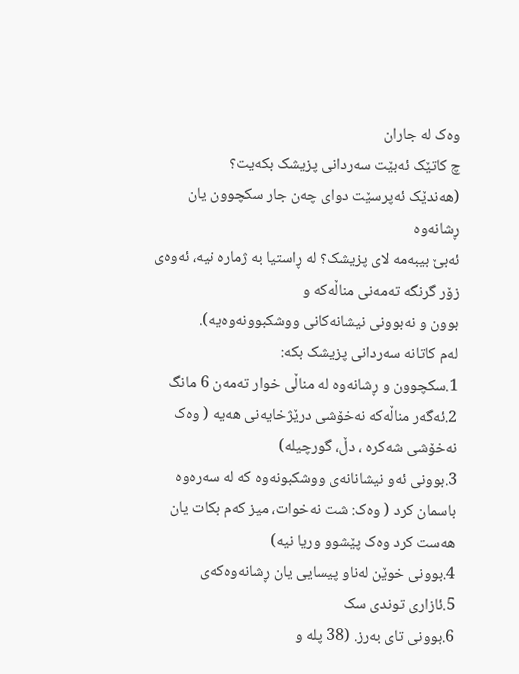وەک لە جاران
چ کاتێک ئەبێت سەردانی پزیشک بکەیت؟
(هەندێک ئەپرسێت دوای چەن جار سکچوون یان ڕشانەوە
ئەبێ بیبەمە لای پزیشک؟ لە ڕاستیا بە ژمارە نیە، ئەوەی زۆر گرنگە تەمەنی مناڵەکە و
بوون و نەبوونی نیشانەکانی ووشکبوونەوەیە).
لەم کاتانە سەردانی پزیشک بکە:
1.سکچوون و ڕشانەوە لە مناڵی خوار تەمەن 6 مانگ
2.ئەگەر مناڵەکە نەخۆشی درێژخایەنی هەیە ( وەک
نەخۆشی شەکرە ، دڵ، گورچیلە)
3.بوونی ئەو نیشانانەی ووشکبونەوە کە لە سەرەوە
باسمان کرد ( وەک: شت نەخوات، میز کەم بکات یان هەست کرد وەک پێشوو وریا نیە)
4.بوونی خوێن لەناو پیسایی یان ڕشانەوەکەی
5.ئازاری توندی سک
6.بوونی تای بەرز. (38 پلە و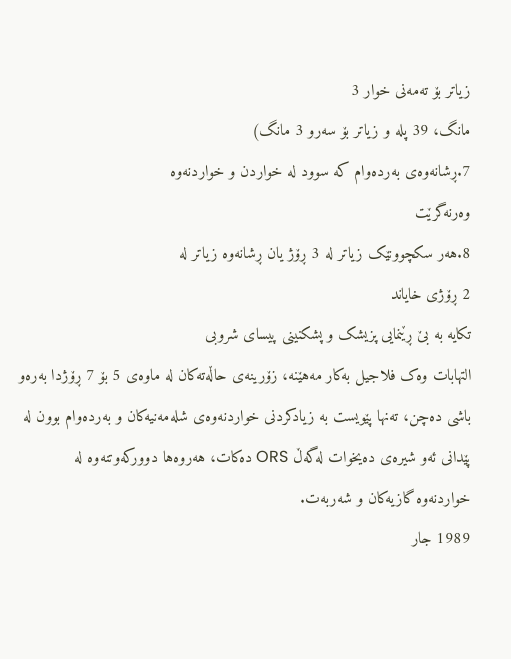زیاتر بۆ تەمەنی خوار 3
مانگ، 39 پلە و زیاتر بۆ سەرو 3 مانگ)
7.ڕشانەوەی بەردەوام کە سوود لە خواردن و خواردنەوە
وەرنەگرێت
8.هەر سکچوونێک زیاتر لە 3 ڕۆژ یان ڕشانەوە زیاتر لە
2 ڕۆژی خایاند
تکایە بە بێ ڕێنمایی پزیشک و پشکنینی پیسای شروبی
التهابات وەک فلاجیل بەکار مەهێنە، زۆرینەی حاڵەتەکان لە ماوەی 5 بۆ 7 ڕۆژدا بەرەو
باشی دەچن، تەنها پێویست بە زیادکردنی خواردنەوەی شلەمەنیەکان و بەردەوام بوون لە
پێدانی ئەو شیرەی دەیخوات لەگەڵ ORS دەکات، هەروەها دوورکەوتنەوە لە
خواردنەوە گازیەکان و شەربەت.
1989 جار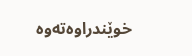خوێندراوەتەوە